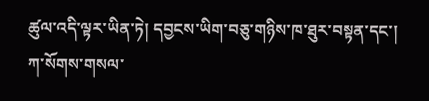ཚུལ་འདི་ལྟར་ཡིན་ཏེ། དབྱངས་ཡིག་བཅུ་གཉིས་ཁ་ཐུར་བསྟན་དང་། ཀ་སོགས་གསལ་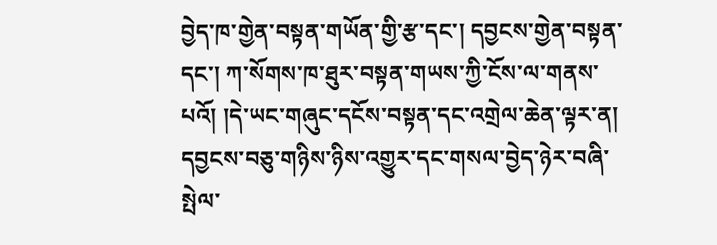བྱེད་ཁ་གྱེན་བསྟན་གཡོན་གྱི་རྩ་དང་། དབྱངས་གྱེན་བསྟན་དང་། ཀ་སོགས་ཁ་ཐུར་བསྟན་གཡས་ཀྱི་ངོས་ལ་གནས་པའོ། །དེ་ཡང་གཞུང་དངོས་བསྟན་དང་འགྲེལ་ཆེན་ལྟར་ན། དབྱངས་བཅུ་གཉིས་ཉིས་འགྱུར་དང་གསལ་བྱེད་ཉེར་བཞི་སྤེལ་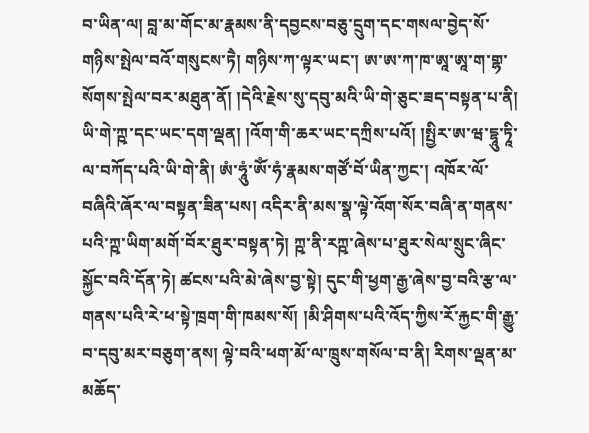བ་ཡིན་ལ། བླ་མ་གོང་མ་རྣམས་ནི་དབྱངས་བཅུ་དྲུག་དང་གསལ་བྱེད་སོ་གཉིས་སྤེལ་བའོ་གསུངས་ཏཻ། གཉིས་ཀ་ལྟར་ཡང་། ཨ་ཨ་ཀ་ཁ་ཨཱ་ཨཱ་ག་གྷ་སོགས་སྤེལ་བར་མཐུན་ནོ། །དེའི་རྗེས་སུ་དབུ་མའི་ཡི་གེ་ཅུང་ཟད་བསྟན་པ་ནི། ཡི་གེ་ཀྵ་དང་ཡང་དག་ལྡན། །འོག་གི་ཆར་ཡང་དཀྲིས་པའོ། །སྤྱིར་ཨ་ཝ་དྷཱུ་ཏཱི་ལ་བཀོད་པའི་ཡི་གེ་ནི། ཨཾ་ཧཱུཾ་ཨོཾ་ཧཾ་རྣམས་གཙོ་བོ་ཡིན་ཀྱང་། འཁོར་ལོ་བཞིའི་ཞོར་ལ་བསྟན་ཟིན་པས། འདིར་ནི་མས་སྣ་ལྟེ་འོག་སོར་བཞི་ན་གནས་པའི་ཀྵ་ཡིག་མགོ་བོར་ཐུར་བསྟན་ཏེ། ཀྵ་ནི་རཀྵ་ཞེས་པ་ཐུར་སེལ་སྲུང་ཞིང་སྐྱོང་བའི་དོན་ཏེ། ཚངས་པའི་མེ་ཞེས་བྱ་སྟེ། དུང་གི་ཕྱག་རྒྱ་ཞེས་བྱ་བའི་རྩ་ལ་གནས་པའི་རེ་ཕ་སྟེ་ཁྲག་གི་ཁམས་སོ། །མི་ཤིགས་པའི་འོད་ཀྱིས་རོ་རྐྱང་གི་རྒྱུ་བ་དབུ་མར་བཅུག་ནས། ལྟེ་བའི་ཕག་མོ་ལ་ཁྲུས་གསོལ་བ་ནི། རིགས་ལྡན་མ་མཆོད་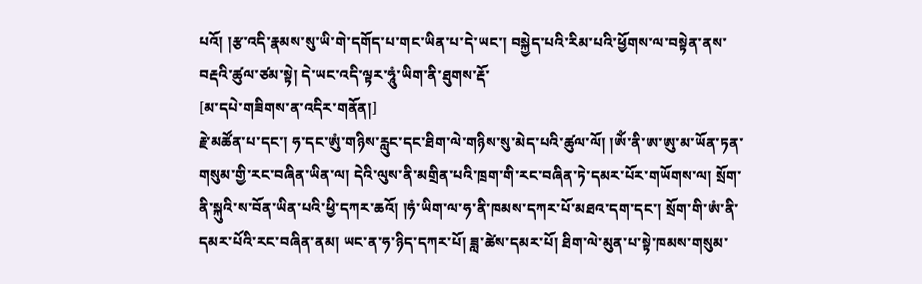པའོ། །རྩ་འདི་རྣམས་སུ་ཡི་གེ་དགོད་པ་གང་ཡིན་པ་དེ་ཡང་། བསྐྱེད་པའི་རིམ་པའི་ཕྱོགས་ལ་བསྟེན་ནས་བརྡའི་ཚུལ་ཙམ་སྟེ། དེ་ཡང་འདི་ལྟར་ཧཱུཾ་ཡིག་ནི་ཐུགས་རྡོ་
[མ་དཔེ་གཟིགས་ན་འདིར་གནོན།]
རྗེ་མཚོན་པ་དང་། ཧ་དང་ཨུཾ་གཉིས་རླུང་དང་ཐིག་ལེ་གཉིས་སུ་མེད་པའི་ཚུལ་ལོ། །ཨོཾ་ནི་ཨ་ཨུ་མ་ཡོན་ཏན་གསུམ་གྱི་རང་བཞིན་ཡིན་ལ། དེའི་ལུས་ནི་མགྲིན་པའི་ཁྲག་གི་རང་བཞིན་ཏེ་དམར་པོར་གཡོགས་ལ། སྲོག་ནི་སྐུའི་ས་བོན་ཡིན་པའི་ཕྱི་དཀར་ཆའོ། །ཧཾ་ཡིག་ལ་ཧ་ནི་ཁམས་དཀར་པོ་མཐའ་དག་དང་། སྲོག་གི་ཨཾ་ནི་དམར་པོའི་རང་བཞིན་ནམ། ཡང་ན་ཧ་ཉིད་དཀར་པོ། ཟླ་ཚེས་དམར་པོ། ཐིག་ལེ་མུན་པ་སྟེ་ཁམས་གསུམ་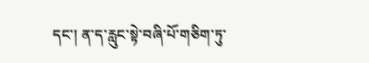དང་། ན་ད་རླུང་སྟེ་བཞི་པོ་གཅིག་ཏུ་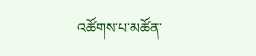འཚོགས་པ་མཚོན་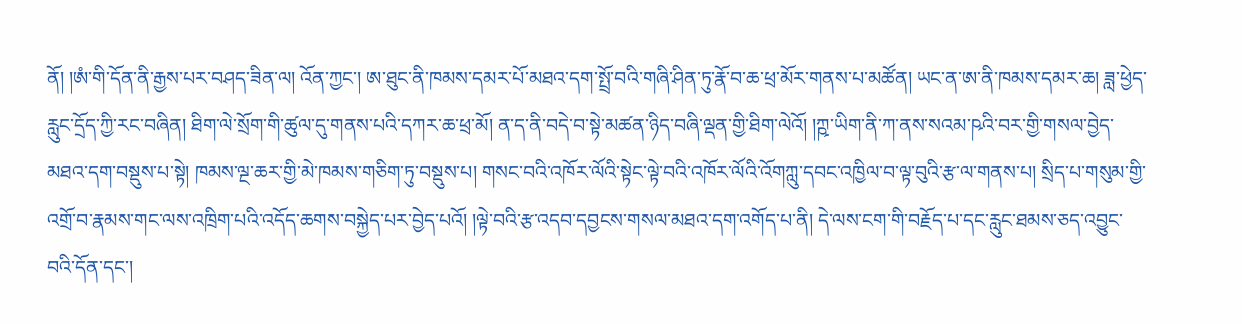ནོ། །ཨཾ་གི་དོན་ནི་རྒྱས་པར་བཤད་ཟིན་ལ། འོན་ཀྱང་། ཨ་ཐུང་ནི་ཁམས་དམར་པོ་མཐའ་དག་སྤྲོ་བའི་གཞི་ཤིན་ཏུ་རྣོ་བ་ཆ་ཕྲ་མོར་གནས་པ་མཚོན། ཡང་ན་ཨ་ནི་ཁམས་དམར་ཆ། ཟླ་ཕྱེད་རླུང་དྲོད་ཀྱི་རང་བཞིན། ཐིག་ལེ་སྲོག་གི་ཚུལ་དུ་གནས་པའི་དཀར་ཆ་ཕྲ་མོ། ན་ད་ནི་བདེ་བ་སྟེ་མཚན་ཉིད་བཞི་ལྡན་གྱི་ཐིག་ལེའོ། །ཀྵ་ཡིག་ནི་ཀ་ནས་སའམ་ཥའི་བར་གྱི་གསལ་བྱེད་མཐའ་དག་བསྡུས་པ་སྟེ། ཁམས་ལྔ་ཆར་གྱི་མེ་ཁམས་གཅིག་ཏུ་བསྡུས་པ། གསང་བའི་འཁོར་ལོའི་སྟེང་ལྟེ་བའི་འཁོར་ལོའི་འོགཀླུ་དབང་འཁྱིལ་བ་ལྟ་བུའི་རྩ་ལ་གནས་པ། སྲིད་པ་གསུམ་གྱི་འགྲོ་བ་རྣམས་གང་ལས་འཁྲིག་པའི་འདོད་ཆགས་བསྐྱེད་པར་བྱེད་པའོ། །ལྟེ་བའི་རྩ་འདབ་དབྱངས་གསལ་མཐའ་དག་འགོད་པ་ནི། དེ་ལས་ངག་གི་བརྗོད་པ་དང་རླུང་ཐམས་ཅད་འབྱུང་བའི་དོན་དང་།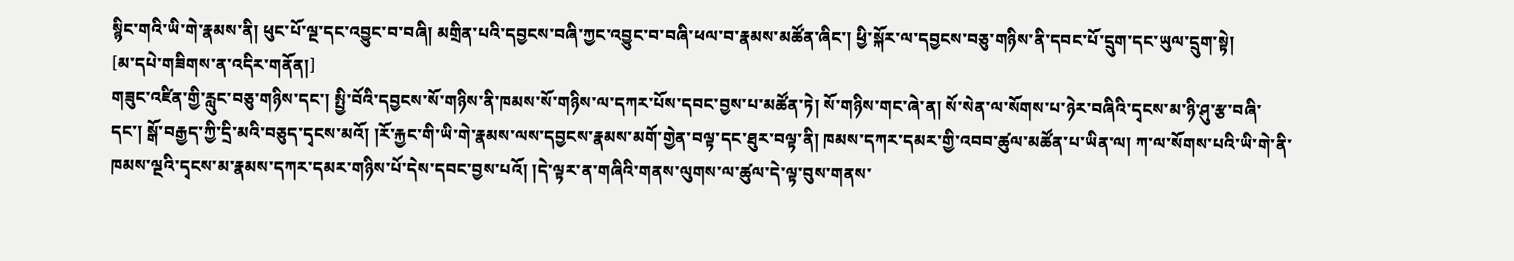སྙིང་གའི་ཡི་གེ་རྣམས་ནི། ཕུང་པོ་ལྔ་དང་འབྱུང་བ་བཞི། མགྲིན་པའི་དབྱངས་བཞི་ཀྱང་འབྱུང་བ་བཞི་ཕལ་བ་རྣམས་མཚོན་ཞིང་། ཕྱི་སྐོར་ལ་དབྱངས་བཅུ་གཉིས་ནི་དབང་པོ་དྲུག་དང་ཡུལ་དྲུག་སྟེ།
[མ་དཔེ་གཟིགས་ན་འདིར་གནོན།]
གཟུང་འཛིན་གྱི་རླུང་བཅུ་གཉིས་དང་། སྤྱི་བོའི་དབྱངས་སོ་གཉིས་ནི་ཁམས་སོ་གཉིས་ལ་དཀར་པོས་དབང་བྱས་པ་མཚོན་ཏེ། སོ་གཉིས་གང་ཞེ་ན། སོ་སེན་ལ་སོགས་པ་ཉེར་བཞིའི་དྭངས་མ་ཉི་ཤུ་རྩ་བཞི་དང་། སྒོ་བརྒྱད་ཀྱི་དྲི་མའི་བཅུད་དྭངས་མའོ། །རོ་རྐྱང་གི་ཡི་གེ་རྣམས་ལས་དབྱངས་རྣམས་མགོ་གྱེན་བལྟ་དང་ཐུར་བལྟ་ནི། ཁམས་དཀར་དམར་གྱི་འབབ་ཚུལ་མཚོན་པ་ཡིན་ལ། ཀ་ལ་སོགས་པའི་ཡི་གེ་ནི་ཁམས་ལྔའི་དྭངས་མ་རྣམས་དཀར་དམར་གཉིས་པོ་དེས་དབང་བྱས་པའོ། །དེ་ལྟར་ན་གཞིའི་གནས་ལུགས་ལ་ཚུལ་དེ་ལྟ་བུས་གནས་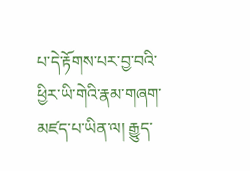པ་དེ་རྟོགས་པར་བྱ་བའི་ཕྱིར་ཡི་གེའི་རྣམ་གཞག་མཛད་པ་ཡིན་ལ། རྒྱུད་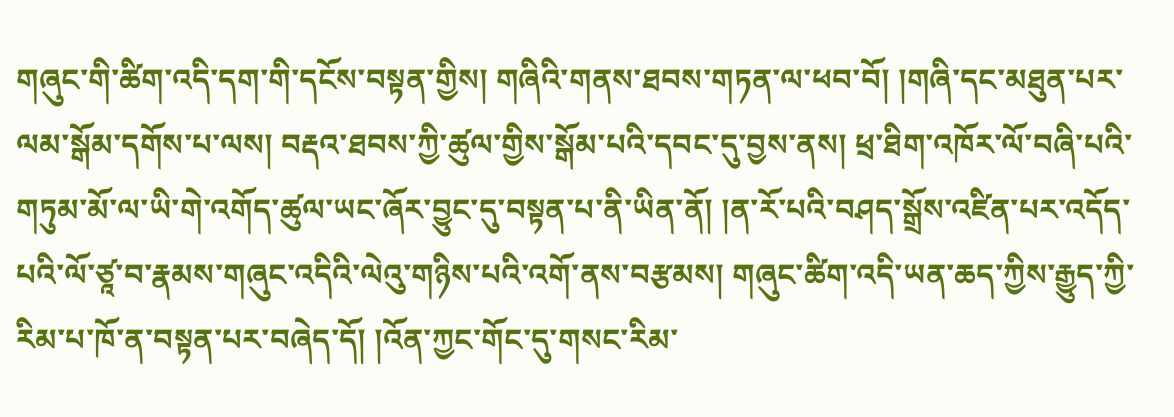གཞུང་གི་ཚིག་འདི་དག་གི་དངོས་བསྟན་གྱིས། གཞིའི་གནས་ཐབས་གཏན་ལ་ཕབ་བོ། །གཞི་དང་མཐུན་པར་ལམ་སྒོམ་དགོས་པ་ལས། བརྡའ་ཐབས་ཀྱི་ཚུལ་གྱིས་སྒོམ་པའི་དབང་དུ་བྱས་ནས། ཕྲ་ཐིག་འཁོར་ལོ་བཞི་པའི་གཏུམ་མོ་ལ་ཡི་གེ་འགོད་ཚུལ་ཡང་ཞོར་བྱུང་དུ་བསྟན་པ་ནི་ཡིན་ནོ། །ན་རོ་པའི་བཤད་སྒྲོས་འཛིན་པར་འདོད་པའི་ལོ་ཙཱ་བ་རྣམས་གཞུང་འདིའི་ལེའུ་གཉིས་པའི་འགོ་ནས་བརྩམས། གཞུང་ཚིག་འདི་ཡན་ཆད་ཀྱིས་རྒྱུད་ཀྱི་རིམ་པ་ཁོ་ན་བསྟན་པར་བཞེད་དོ། །འོན་ཀྱང་གོང་དུ་གསང་རིམ་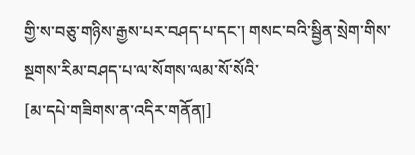གྱི་ས་བཅུ་གཉིས་རྒྱས་པར་བཤད་པ་དང་། གསང་བའི་སྦྱིན་སྲེག་གིས་སྔགས་རིམ་བཤད་པ་ལ་སོགས་ལམ་སོ་སོའི་
[མ་དཔེ་གཟིགས་ན་འདིར་གནོན།]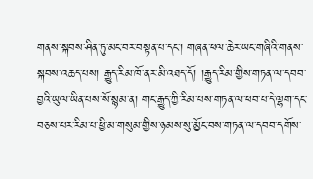གནས་སྐབས་ཤིན་ཏུ་མང་བར་བསྟན་པ་དང་། གཞན་ཕལ་ཆེར་ཡང་གཞིའི་གནས་སྐབས་འཆད་པས། རྒྱུད་རིམ་ཁོ་ནར་མི་འཐད་དོ། །རྒྱུད་རིམ་གྱིས་གཏན་ལ་དབབ་བྱའི་ཡུལ་ཡིན་པས་སོ་སྙམ་ན། གང་རྒྱུད་ཀྱི་རིམ་པས་གཏན་ལ་ཕབ་པ་དེ་ལྷག་དང་བཅས་པར་རིམ་པ་ཕྱི་མ་གསུམ་གྱིས་ཉམས་སུ་མྱོང་བས་གཏན་ལ་དབབ་དགོས་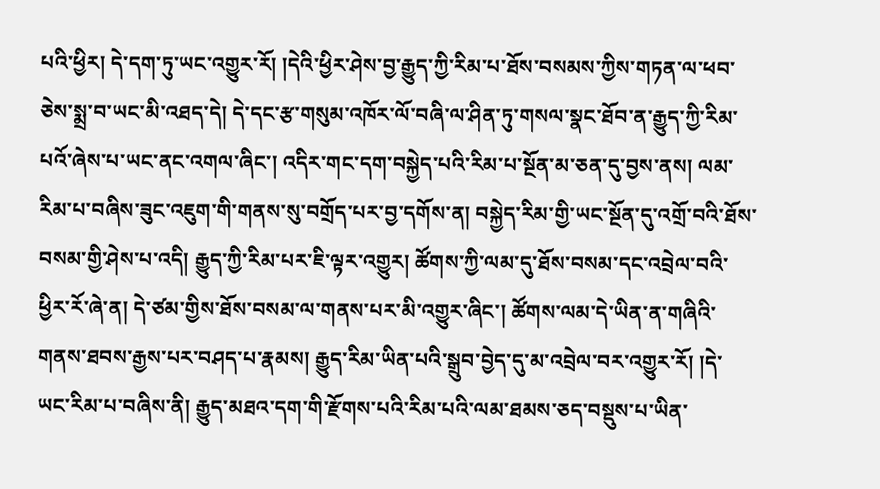པའི་ཕྱིར། དེ་དག་ཏུ་ཡང་འགྱུར་རོ། །དེའི་ཕྱིར་ཤེས་བྱ་རྒྱུད་ཀྱི་རིམ་པ་ཐོས་བསམས་ཀྱིས་གཏན་ལ་ཕབ་ཅེས་སྨྲ་བ་ཡང་མི་འཐད་དེ། དེ་དང་རྩ་གསུམ་འཁོར་ལོ་བཞི་ལ་ཤིན་ཏུ་གསལ་སྣང་ཐོབ་ན་རྒྱུད་ཀྱི་རིམ་པའོ་ཞེས་པ་ཡང་ནང་འགལ་ཞིང་། འདིར་གང་དག་བསྐྱེད་པའི་རིམ་པ་སྔོན་མ་ཅན་དུ་བྱས་ནས། ལམ་རིམ་པ་བཞིས་ཟུང་འཇུག་གི་གནས་སུ་བགྲོད་པར་བྱ་དགོས་ན། བསྐྱེད་རིམ་གྱི་ཡང་སྔོན་དུ་འགྲོ་བའི་ཐོས་བསམ་གྱི་ཤེས་པ་འདི། རྒྱུད་ཀྱི་རིམ་པར་ཇི་ལྟར་འགྱུར། ཚོགས་ཀྱི་ལམ་དུ་ཐོས་བསམ་དང་འབྲེལ་བའི་ཕྱིར་རོ་ཞེ་ན། དེ་ཙམ་གྱིས་ཐོས་བསམ་ལ་གནས་པར་མི་འགྱུར་ཞིང་། ཚོགས་ལམ་དེ་ཡིན་ན་གཞིའི་གནས་ཐབས་རྒྱས་པར་བཤད་པ་རྣམས། རྒྱུད་རིམ་ཡིན་པའི་སྒྲུབ་བྱེད་དུ་མ་འབྲེལ་བར་འགྱུར་རོ། །དེ་ཡང་རིམ་པ་བཞིས་ནི། རྒྱུད་མཐའ་དག་གི་རྫོགས་པའི་རིམ་པའི་ལམ་ཐམས་ཅད་བསྡུས་པ་ཡིན་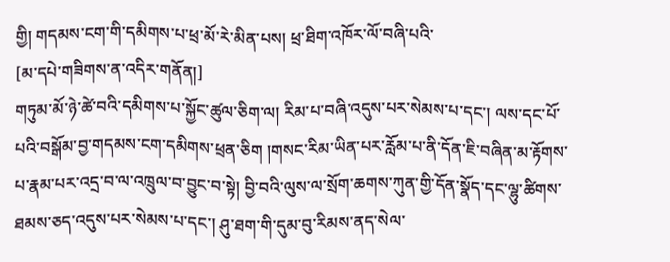གྱི། གདམས་ངག་གི་དམིགས་པ་ཕྲ་མོ་རེ་མིན་པས། ཕྲ་ཐིག་འཁོར་ལོ་བཞི་པའི་
[མ་དཔེ་གཟིགས་ན་འདིར་གནོན།]
གཏུམ་མོ་ཉེ་ཚེ་བའི་དམིགས་པ་སྐྱོང་ཚུལ་ཅིག་ལ། རིམ་པ་བཞི་འདུས་པར་སེམས་པ་དང་། ལས་དང་པོ་པའི་བསྒོམ་བྱ་གདམས་ངག་དམིགས་ཕྲན་ཅིག །གསང་རིམ་ཡིན་པར་རློམ་པ་ནི་དོན་ཇི་བཞིན་མ་རྟོགས་པ་རྣམ་པར་འདྲ་བ་ལ་འཁྲུལ་བ་བྱུང་བ་སྟེ། བྱི་བའི་ལུས་ལ་སྲོག་ཆགས་ཀུན་གྱི་དོན་སྣོད་དང་ལྷུ་ཚིགས་ཐམས་ཅད་འདུས་པར་སེམས་པ་དང་། ཤུ་ཐག་གི་དུམ་བུ་རིམས་ནད་སེལ་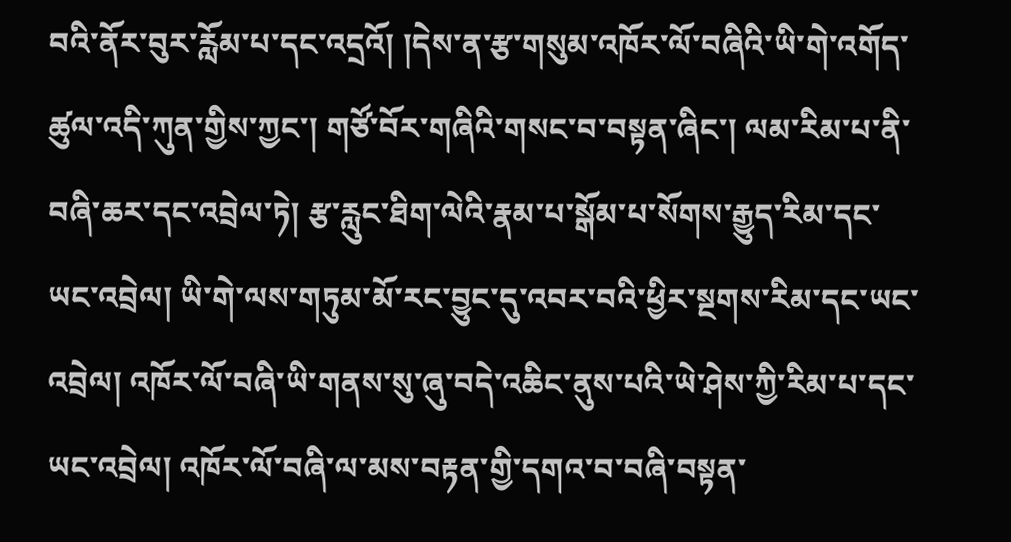བའི་ནོར་བུར་རློམ་པ་དང་འདྲའོ། །དེས་ན་རྩ་གསུམ་འཁོར་ལོ་བཞིའི་ཡི་གེ་འགོད་ཚུལ་འདི་ཀུན་གྱིས་ཀྱང་། གཙོ་བོར་གཞིའི་གསང་བ་བསྟན་ཞིང་། ལམ་རིམ་པ་ནི་བཞི་ཆར་དང་འབྲེལ་ཏེ། རྩ་རླུང་ཐིག་ལེའི་རྣམ་པ་སྒོམ་པ་སོགས་རྒྱུད་རིམ་དང་ཡང་འབྲེལ། ཡི་གེ་ལས་གཏུམ་མོ་རང་བྱུང་དུ་འབར་བའི་ཕྱིར་སྔགས་རིམ་དང་ཡང་འབྲེལ། འཁོར་ལོ་བཞི་ཡི་གནས་སུ་ཞུ་བདེ་འཆིང་ནུས་པའི་ཡེ་ཤེས་ཀྱི་རིམ་པ་དང་ཡང་འབྲེལ། འཁོར་ལོ་བཞི་ལ་མས་བརྟན་གྱི་དགའ་བ་བཞི་བསྟན་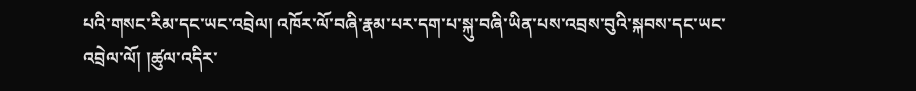པའི་གསང་རིམ་དང་ཡང་འབྲེལ། འཁོར་ལོ་བཞི་རྣམ་པར་དག་པ་སྐུ་བཞི་ཡིན་པས་འབྲས་བུའི་སྐབས་དང་ཡང་འབྲེལ་ལོ། །ཚུལ་འདིར་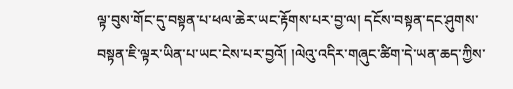ལྟ་བུས་གོང་དུ་བསྟན་པ་ཕལ་ཆེར་ཡང་རྟོགས་པར་བྱ་ལ། དངོས་བསྟན་དང་ཤུགས་བསྟན་ཇི་ལྟར་ཡིན་པ་ཡང་ངེས་པར་བྱའོ། །ལེའུ་འདིར་གཞུང་ཚིག་དེ་ཡན་ཆད་ཀྱིས་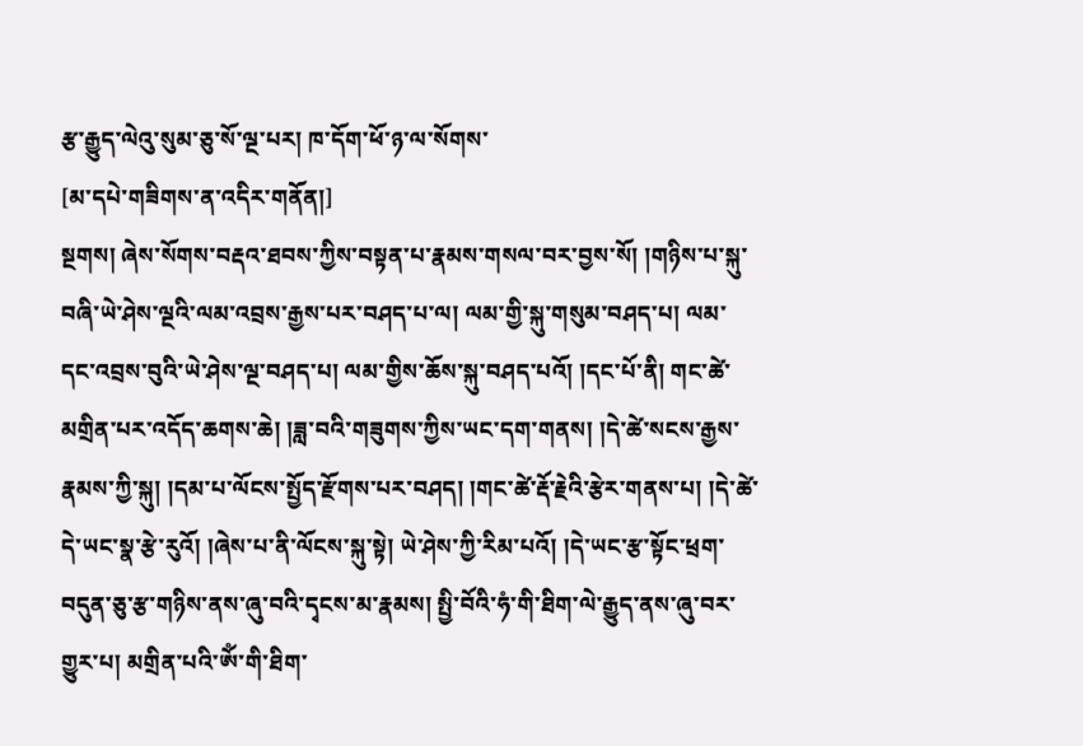རྩ་རྒྱུད་ལེའུ་སུམ་ཅུ་སོ་ལྔ་པར། ཁ་དོག་ཕོ་ཉ་ལ་སོགས་
[མ་དཔེ་གཟིགས་ན་འདིར་གནོན།]
སྔགས། ཞེས་སོགས་བརྡའ་ཐབས་ཀྱིས་བསྟན་པ་རྣམས་གསལ་བར་བྱས་སོ། །གཉིས་པ་སྐུ་བཞི་ཡེ་ཤེས་ལྔའི་ལམ་འབྲས་རྒྱས་པར་བཤད་པ་ལ། ལམ་གྱི་སྐུ་གསུམ་བཤད་པ། ལམ་དང་འབྲས་བུའི་ཡེ་ཤེས་ལྔ་བཤད་པ། ལམ་གྱིས་ཆོས་སྐུ་བཤད་པའོ། །དང་པོ་ནི། གང་ཚེ་མགྲིན་པར་འདོད་ཆགས་ཆེ། །ཟླ་བའི་གཟུགས་ཀྱིས་ཡང་དག་གནས། །དེ་ཚེ་སངས་རྒྱས་རྣམས་ཀྱི་སྐུ། །དམ་པ་ལོངས་སྤྱོད་རྫོགས་པར་བཤད། །གང་ཚེ་རྡོ་རྗེའི་རྩེར་གནས་པ། །དེ་ཚེ་དེ་ཡང་སྣ་རྩེ་རུའོ། །ཞེས་པ་ནི་ལོངས་སྐུ་སྟེ། ཡེ་ཤེས་ཀྱི་རིམ་པའོ། །དེ་ཡང་རྩ་སྟོང་ཕྲག་བདུན་ཅུ་རྩ་གཉིས་ནས་ཞུ་བའི་དྭངས་མ་རྣམས། སྤྱི་བོའི་ཧཾ་གི་ཐིག་ལེ་རྒྱུད་ནས་ཞུ་བར་གྱུར་པ། མགྲིན་པའི་ཨོཾ་གི་ཐིག་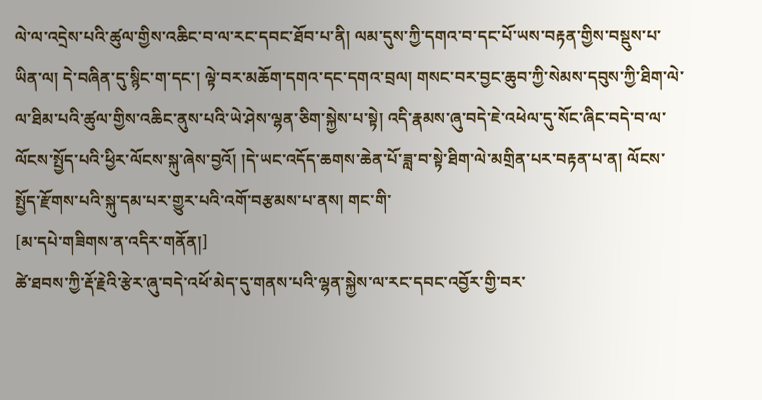ལེ་ལ་འདྲེས་པའི་ཚུལ་གྱིས་འཆིང་བ་ལ་རང་དབང་ཐོབ་པ་ནི། ལམ་དུས་ཀྱི་དགའ་བ་དང་པོ་ཡས་བརྟན་གྱིས་བསྡུས་པ་ཡིན་ལ། དེ་བཞིན་དུ་སྙིང་ག་དང་། ལྟེ་བར་མཆོག་དགའ་དང་དགའ་བྲལ། གསང་བར་བྱང་ཆུབ་ཀྱི་སེམས་དབུས་ཀྱི་ཐིག་ལེ་ལ་ཐིམ་པའི་ཚུལ་གྱིས་འཆིང་ནུས་པའི་ཡེ་ཤེས་ལྷན་ཅིག་སྐྱེས་པ་སྟེ། འདི་རྣམས་ཞུ་བདེ་ཇེ་འཕེལ་དུ་སོང་ཞིང་བདེ་བ་ལ་ལོངས་སྤྱོད་པའི་ཕྱིར་ལོངས་སྐུ་ཞེས་བྱའོ། །དེ་ཡང་འདོད་ཆགས་ཆེན་པོ་ཟླ་བ་སྟེ་ཐིག་ལེ་མགྲིན་པར་བརྟན་པ་ན། ལོངས་སྤྱོད་རྫོགས་པའི་སྐུ་དམ་པར་གྱུར་པའི་འགོ་བརྩམས་པ་ནས། གང་གི་
[མ་དཔེ་གཟིགས་ན་འདིར་གནོན།]
ཚེ་ཐབས་ཀྱི་རྡོ་རྗེའི་རྩེར་ཞུ་བདེ་འཕོ་མེད་དུ་གནས་པའི་ལྷན་སྐྱེས་ལ་རང་དབང་འབྱོར་གྱི་བར་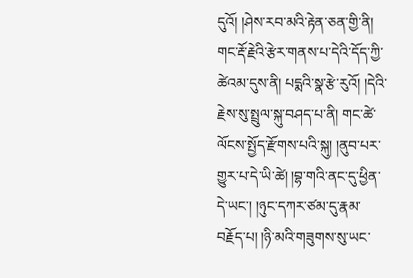དུའོ། །ཤེས་རབ་མའི་རྟེན་ཅན་གྱི་ནི། གང་རྡོ་རྗེའི་རྩེར་གནས་པ་དེའི་དོད་ཀྱི་ཚེའམ་དུས་ནི། པདྨའི་སྣ་རྩེ་རུའོ། །དེའི་རྗེས་སུ་སྤྲུལ་སྐུ་བཤད་པ་ནི། གང་ཚེ་ལོངས་སྤྱོད་རྫོགས་པའི་སྐུ། །ནུབ་པར་གྱུར་པ་དེ་ཡི་ཚེ། །བྷ་གའི་ནང་དུ་ཕྱིན་དེ་ཡང་། །ཉུང་དཀར་ཙམ་དུ་རྣམ་བརྗོད་པ། །ཉི་མའི་གཟུགས་སུ་ཡང་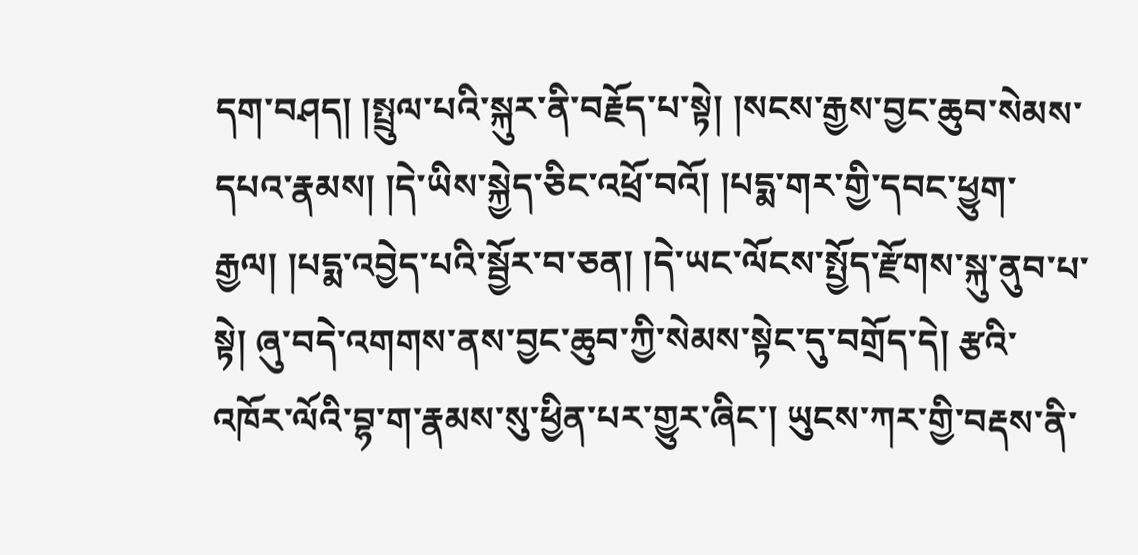དག་བཤད། །སྤྲུལ་པའི་སྐུར་ནི་བརྗོད་པ་སྟེ། །སངས་རྒྱས་བྱང་ཆུབ་སེམས་དཔའ་རྣམས། །དེ་ཡིས་སྐྱེད་ཅིང་འཕྲོ་བའོ། །པདྨ་གར་གྱི་དབང་ཕྱུག་རྒྱལ། །པདྨ་འབྱེད་པའི་སྦྱོར་བ་ཅན། །དེ་ཡང་ལོངས་སྤྱོད་རྫོགས་སྐུ་ནུབ་པ་སྟེ། ཞུ་བདེ་འགགས་ནས་བྱང་ཆུབ་ཀྱི་སེམས་སྟེང་དུ་བགྲོད་དེ། རྩའི་འཁོར་ལོའི་བྷ་ག་རྣམས་སུ་ཕྱིན་པར་གྱུར་ཞིང་། ཡུངས་ཀར་གྱི་བརྡས་ནི་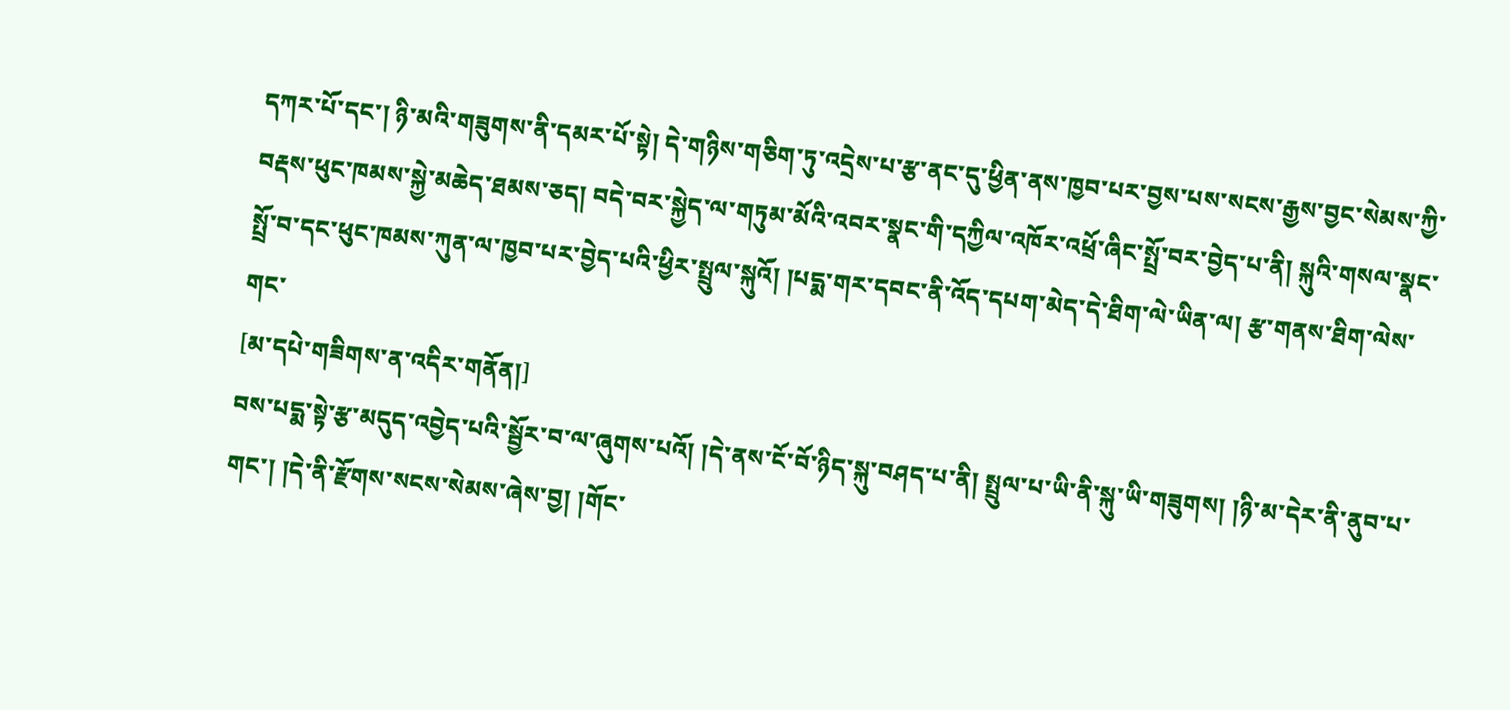དཀར་པོ་དང་། ཉི་མའི་གཟུགས་ནི་དམར་པོ་སྟེ། དེ་གཉིས་གཅིག་ཏུ་འདྲེས་པ་རྩ་ནང་དུ་ཕྱིན་ནས་ཁྱབ་པར་བྱས་པས་སངས་རྒྱས་བྱང་སེམས་ཀྱི་བརྡས་ཕུང་ཁམས་སྐྱེ་མཆེད་ཐམས་ཅད། བདེ་བར་སྐྱེད་ལ་གཏུམ་མོའི་འབར་སྣང་གི་དཀྱིལ་འཁོར་འཕྲོ་ཞིང་སྤྲོ་བར་བྱེད་པ་ནི། སྐུའི་གསལ་སྣང་སྤྲོ་བ་དང་ཕུང་ཁམས་ཀུན་ལ་ཁྱབ་པར་བྱེད་པའི་ཕྱིར་སྤྲུལ་སྐུའོ། །པདྨ་གར་དབང་ནི་འོད་དཔག་མེད་དེ་ཐིག་ལེ་ཡིན་ལ། རྩ་གནས་ཐིག་ལེས་གང་
[མ་དཔེ་གཟིགས་ན་འདིར་གནོན།]
བས་པདྨ་སྟེ་རྩ་མདུད་འབྱེད་པའི་སྦྱོར་བ་ལ་ཞུགས་པའོ། །དེ་ནས་ངོ་བོ་ཉིད་སྐུ་བཤད་པ་ནི། སྤྲུལ་པ་ཡི་ནི་སྐུ་ཡི་གཟུགས། །ཉི་མ་དེར་ནི་ནུབ་པ་གང་། །དེ་ནི་རྫོགས་སངས་སེམས་ཞེས་བྱ། །གོང་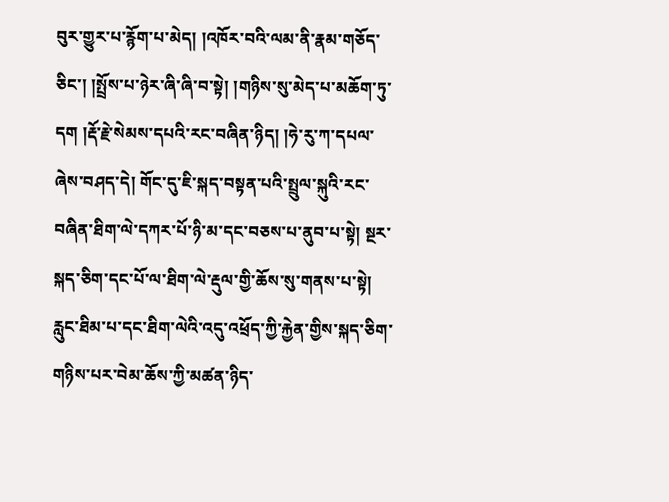བུར་གྱུར་པ་རྙོག་པ་མེད། །འཁོར་བའི་ལམ་ནི་རྣམ་གཅོད་ཅིང་། །སྤྲོས་པ་ཉེར་ཞི་ཞི་བ་སྟེ། །གཉིས་སུ་མེད་པ་མཆོག་ཏུ་དག །རྡོ་རྗེ་སེམས་དཔའི་རང་བཞིན་ཉིད། །ཧེ་རུ་ཀ་དཔལ་ཞེས་བཤད་དེ། གོང་དུ་ཇི་སྐད་བསྟན་པའི་སྤྲུལ་སྐུའི་རང་བཞིན་ཐིག་ལེ་དཀར་པོ་ཉི་མ་དང་བཅས་པ་ནུབ་པ་སྟེ། སྔར་སྐད་ཅིག་དང་པོ་ལ་ཐིག་ལེ་རྡུལ་གྱི་ཆོས་སུ་གནས་པ་སྟེ། རླུང་ཐིམ་པ་དང་ཐིག་ལེའི་འདུ་འཕྲོད་ཀྱི་རྐྱེན་གྱིས་སྐད་ཅིག་གཉིས་པར་བེམ་ཆོས་ཀྱི་མཚན་ཉིད་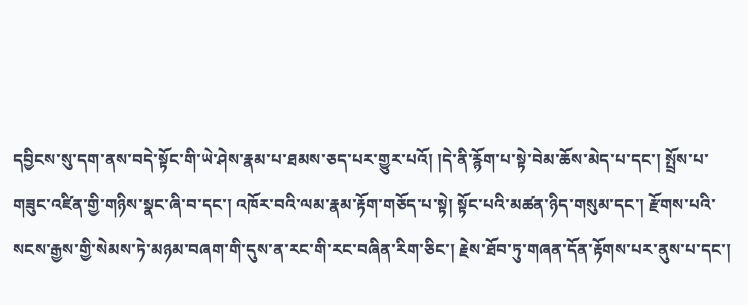དབྱིངས་སུ་དག་ནས་བདེ་སྟོང་གི་ཡེ་ཤེས་རྣམ་པ་ཐམས་ཅད་པར་གྱུར་པའོ། །དེ་ནི་རྙོག་པ་སྟེ་བེམ་ཆོས་མེད་པ་དང་། སྤྲོས་པ་གཟུང་འཛིན་གྱི་གཉིས་སྣང་ཞི་བ་དང་། འཁོར་བའི་ལམ་རྣམ་རྟོག་གཅོད་པ་སྟེ། སྟོང་པའི་མཚན་ཉིད་གསུམ་དང་། རྫོགས་པའི་སངས་རྒྱས་གྱི་སེམས་ཏེ་མཉམ་བཞག་གི་དུས་ན་རང་གི་རང་བཞིན་རིག་ཅིང་། རྗེས་ཐོབ་ཏུ་གཞན་དོན་རྟོགས་པར་ནུས་པ་དང་།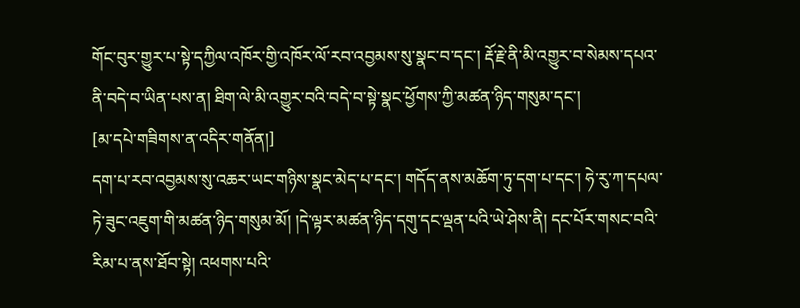གོང་བུར་གྱུར་པ་སྟེ་དཀྱིལ་འཁོར་གྱི་འཁོར་ལོ་རབ་འབྱམས་སུ་སྣང་བ་དང་། རྡོ་རྗེ་ནི་མི་འགྱུར་བ་སེམས་དཔའ་ནི་བདེ་བ་ཡིན་པས་ན། ཐིག་ལེ་མི་འགྱུར་བའི་བདེ་བ་སྟེ་སྣང་ཕྱོགས་ཀྱི་མཚན་ཉིད་གསུམ་དང་།
[མ་དཔེ་གཟིགས་ན་འདིར་གནོན།]
དག་པ་རབ་འབྱམས་སུ་འཆར་ཡང་གཉིས་སྣང་མེད་པ་དང་། གདོད་ནས་མཆོག་ཏུ་དག་པ་དང་། ཧེ་རུ་ཀ་དཔལ་ཏེ་ཟུང་འཇུག་གི་མཚན་ཉིད་གསུམ་མོ། །དེ་ལྟར་མཚན་ཉིད་དགུ་དང་ལྡན་པའི་ཡེ་ཤེས་ནི། དང་པོར་གསང་བའི་རིམ་པ་ནས་ཐོབ་སྟེ། འཕགས་པའི་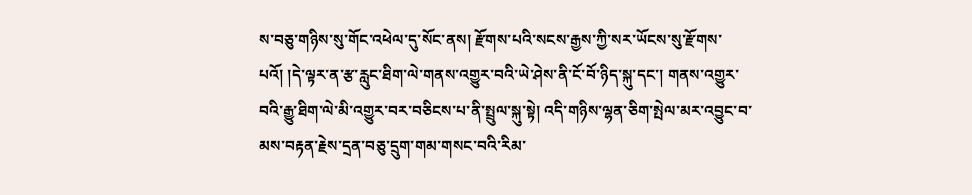ས་བཅུ་གཉིས་སུ་གོང་འཕེལ་དུ་སོང་ནས། རྫོགས་པའི་སངས་རྒྱས་ཀྱི་སར་ཡོངས་སུ་རྫོགས་པའོ། །དེ་ལྟར་ན་རྩ་རླུང་ཐིག་ལེ་གནས་འགྱུར་བའི་ཡེ་ཤེས་ནི་ངོ་བོ་ཉིད་སྐུ་དང་། གནས་འགྱུར་བའི་རྒྱུ་ཐིག་ལེ་མི་འགྱུར་བར་བཅིངས་པ་ནི་སྤྲུལ་སྐུ་སྟེ། འདི་གཉིས་ལྷན་ཅིག་སྤེལ་མར་འབྱུང་བ་མས་བརྟན་རྗེས་དྲན་བཅུ་དྲུག་གམ་གསང་བའི་རིམ་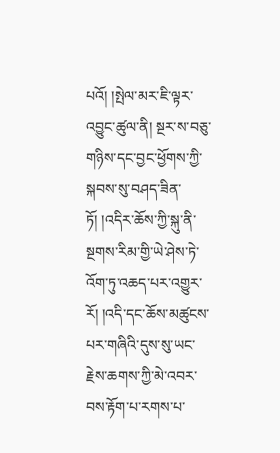པའོ། །སྤེལ་མར་ཇི་ལྟར་འབྱུང་ཚུལ་ནི། སྔར་ས་བཅུ་གཉིས་དང་བྱང་ཕྱོགས་ཀྱི་སྐབས་སུ་བཤད་ཟིན་ཏོ། །འདིར་ཆོས་ཀྱི་སྐུ་ནི་སྔགས་རིམ་གྱི་ཡེ་ཤེས་ཏེ་འོག་ཏུ་འཆད་པར་འགྱུར་རོ། །འདི་དང་ཆོས་མཚུངས་པར་གཞིའི་དུས་སུ་ཡང་རྗེས་ཆགས་ཀྱི་མེ་འབར་བས་རྟོག་པ་རགས་པ་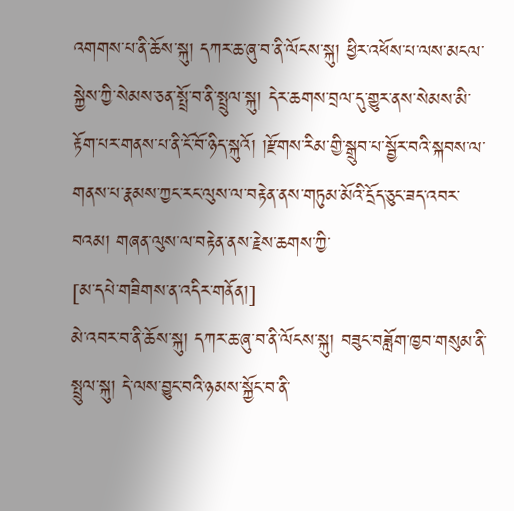འགགས་པ་ནི་ཆོས་སྐུ། དཀར་ཆ་ཞུ་བ་ནི་ལོངས་སྐུ། ཕྱིར་འཕོས་པ་ལས་མངལ་སྐྱེས་ཀྱི་སེམས་ཅན་སྤྲོ་བ་ནི་སྤྲུལ་སྐུ། དེར་ཆགས་བྲལ་དུ་གྱུར་ནས་སེམས་མི་རྟོག་པར་གནས་པ་ནི་ངོ་བོ་ཉིད་སྐུའོ། །རྫོགས་རིམ་གྱི་སྒྲུབ་པ་སྦྱོར་བའི་སྐབས་ལ་གནས་པ་རྣམས་ཀྱང་རང་ལུས་ལ་བརྟེན་ནས་གཏུམ་མོའི་དྲོད་ཅུང་ཟད་འབར་བའམ། གཞན་ལུས་ལ་བརྟེན་ནས་རྗེས་ཆགས་ཀྱི་
[མ་དཔེ་གཟིགས་ན་འདིར་གནོན།]
མེ་འབར་བ་ནི་ཆོས་སྐུ། དཀར་ཆ་ཞུ་བ་ནི་ལོངས་སྐུ། བཟུང་བཟློག་ཁྱབ་གསུམ་ནི་སྤྲུལ་སྐུ། དེ་ལས་བྱུང་བའི་ཉམས་སྐྱོང་བ་ནི་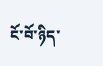ངོ་བོ་ཉིད་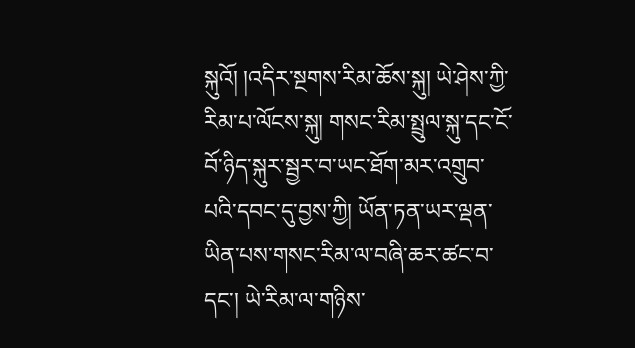སྐུའོ། །འདིར་སྔགས་རིམ་ཆོས་སྐུ། ཡེ་ཤེས་ཀྱི་རིམ་པ་ལོངས་སྐུ། གསང་རིམ་སྤྲུལ་སྐུ་དང་ངོ་བོ་ཉིད་སྐུར་སྦྱར་བ་ཡང་ཐོག་མར་འགྲུབ་པའི་དབང་དུ་བྱས་ཀྱི། ཡོན་ཏན་ཡར་ལྡན་ཡིན་པས་གསང་རིམ་ལ་བཞི་ཆར་ཚང་བ་དང་། ཡེ་རིམ་ལ་གཉིས་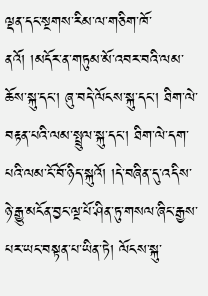ལྡན་དང་སྔགས་རིམ་ལ་གཅིག་ཁོ་ནའོ། །མདོར་ན་གཏུམ་མོ་འབར་བའི་ལམ་ཆོས་སྐུ་དང་། ཞུ་བདེ་ལོངས་སྐུ་དང་། ཐིག་ལེ་བརྟན་པའི་ལམ་སྤྲུལ་སྐུ་དང་། ཐིག་ལེ་དག་པའི་ལམ་ངོ་བོ་ཉིད་སྐུའོ། །དེ་བཞིན་དུ་འདིས་ཉེ་རྒྱུ་མངོན་བྱང་ལྔ་པོ་ཤིན་ཏུ་གསལ་ཞིང་རྒྱས་པར་ཡང་བསྟན་པ་ཡིན་ཏེ། ལོངས་སྐུ་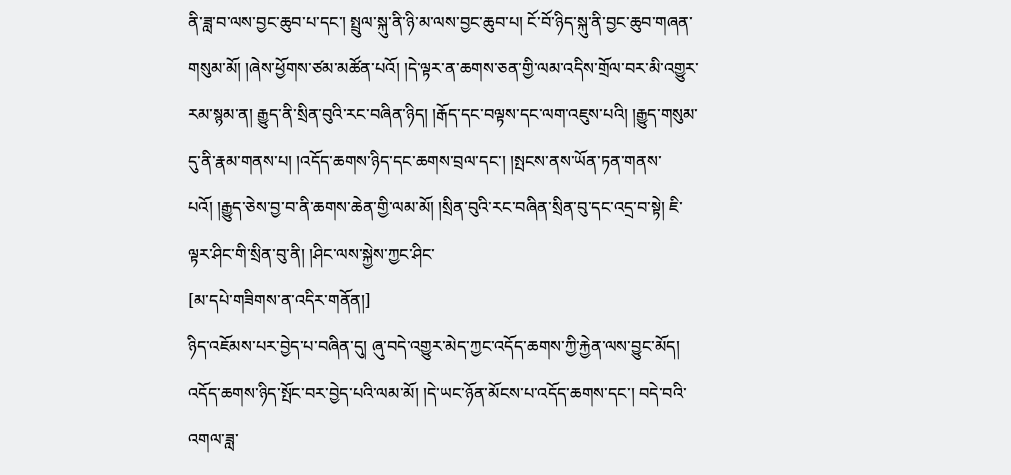ནི་ཟླ་བ་ལས་བྱང་ཆུབ་པ་དང་། སྤྲུལ་སྐུ་ནི་ཉི་མ་ལས་བྱང་ཆུབ་པ། ངོ་བོ་ཉིད་སྐུ་ནི་བྱང་ཆུབ་གཞན་གསུམ་མོ། །ཞེས་ཕྱོགས་ཙམ་མཚོན་པའོ། །དེ་ལྟར་ན་ཆགས་ཅན་གྱི་ལམ་འདིས་གྲོལ་བར་མི་འགྱུར་རམ་སྙམ་ན། རྒྱུད་ནི་སྲིན་བུའི་རང་བཞིན་ཉིད། །རྒོད་དང་བལྟས་དང་ལག་འཇུས་པའི། །རྒྱུད་གསུམ་དུ་ནི་རྣམ་གནས་པ། །འདོད་ཆགས་ཉིད་དང་ཆགས་བྲལ་དང་། །སྤངས་ནས་ཡོན་ཏན་གནས་པའོ། །རྒྱུད་ཅེས་བྱ་བ་ནི་ཆགས་ཆེན་གྱི་ལམ་མོ། །སྲིན་བུའི་རང་བཞིན་སྲིན་བུ་དང་འདྲ་བ་སྟེ། ཇི་ལྟར་ཤིང་གི་སྲིན་བུ་ནི། །ཤིང་ལས་སྐྱེས་ཀྱང་ཤིང་
[མ་དཔེ་གཟིགས་ན་འདིར་གནོན།]
ཉིད་འཇོམས་པར་བྱེད་པ་བཞིན་དུ། ཞུ་བདེ་འགྱུར་མེད་ཀྱང་འདོད་ཆགས་ཀྱི་རྐྱེན་ལས་བྱུང་མོད། འདོད་ཆགས་ཉིད་སྤོང་བར་བྱེད་པའི་ལམ་མོ། །དེ་ཡང་ཉོན་མོངས་པ་འདོད་ཆགས་དང་། བདེ་བའི་འགལ་ཟླ་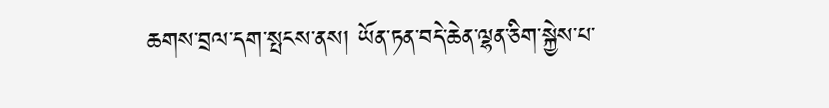ཆགས་བྲལ་དག་སྤངས་ནས། ཡོན་ཏན་བདེ་ཆེན་ལྷན་ཅིག་སྐྱེས་པ་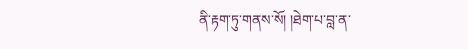ནི་རྟག་ཏུ་གནས་སོ། །ཐེག་པ་བླ་ན་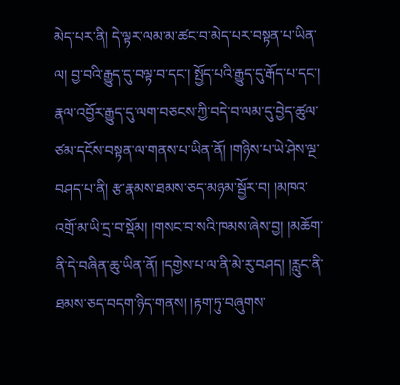མེད་པར་ནི། དེ་ལྟར་ལམ་མ་ཚང་བ་མེད་པར་བསྟན་པ་ཡིན་ལ། བྱ་བའི་རྒྱུད་དུ་བལྟ་བ་དང་། སྤྱོད་པའི་རྒྱུད་དུ་རྒོད་པ་དང་། རྣལ་འབྱོར་རྒྱུད་དུ་ལག་བཅངས་ཀྱི་བདེ་བ་ལམ་དུ་བྱེད་ཚུལ་ཙམ་དངོས་བསྟན་ལ་གནས་པ་ཡིན་ནོ། །གཉིས་པ་ཡེ་ཤེས་ལྔ་བཤད་པ་ནི། རྩ་རྣམས་ཐམས་ཅད་མཉམ་སྦྱོར་བ། །མཁའ་འགྲོ་མ་ཡི་དྲ་བ་སྡོམ། །གསང་བ་སའི་ཁམས་ཞེས་བྱ། །མཆོག་ནི་དེ་བཞིན་ཆུ་ཡིན་ནོ། །དགྱེས་པ་ལ་ནི་མེ་རུ་བཤད། །རླུང་ནི་ཐམས་ཅད་བདག་ཉིད་གནས། །རྟག་ཏུ་བཞུགས་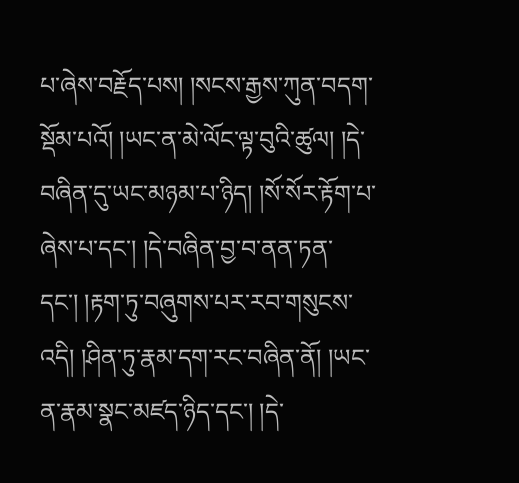པ་ཞེས་བརྗོད་པས། །སངས་རྒྱས་ཀུན་བདག་སྡོམ་པའོ། །ཡང་ན་མེ་ལོང་ལྟ་བུའི་ཚུལ། །དེ་བཞིན་དུ་ཡང་མཉམ་པ་ཉིད། །སོ་སོར་རྟོག་པ་ཞེས་པ་དང་། །དེ་བཞིན་བྱ་བ་ནན་ཏན་དང་། །རྟག་ཏུ་བཞུགས་པར་རབ་གསུངས་འདི། །ཤིན་ཏུ་རྣམ་དག་རང་བཞིན་ནོ། །ཡང་ན་རྣམ་སྣང་མཛད་ཉིད་དང་། །དེ་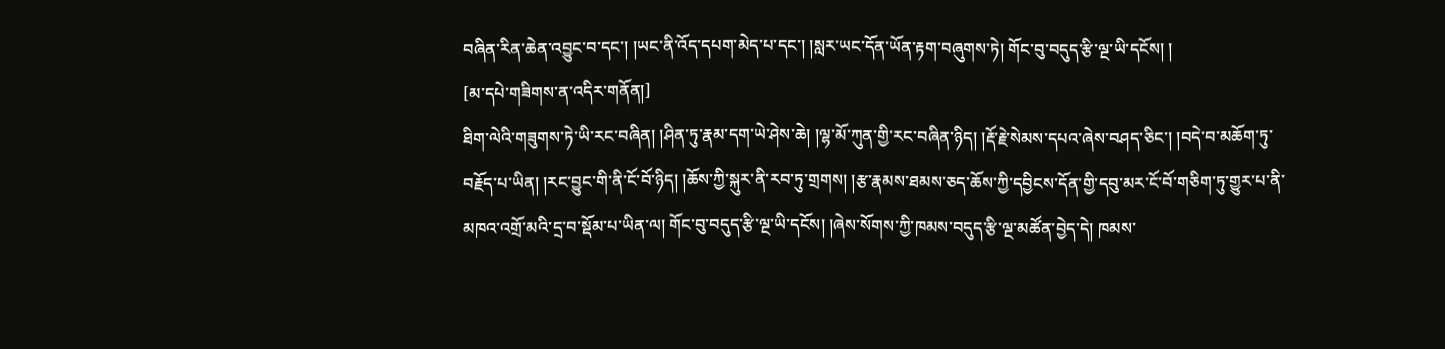བཞིན་རིན་ཆེན་འབྱུང་བ་དང་། །ཡང་ནི་འོད་དཔག་མེད་པ་དང་། །སླར་ཡང་དོན་ཡོན་རྟག་བཞུགས་ཏེ། གོང་བུ་བདུད་རྩི་ལྔ་ཡི་དངོས། །
[མ་དཔེ་གཟིགས་ན་འདིར་གནོན།]
ཐིག་ལེའི་གཟུགས་ཏེ་ཡི་རང་བཞིན། །ཤིན་ཏུ་རྣམ་དག་ཡེ་ཤེས་ཆེ། །ལྷ་མོ་ཀུན་གྱི་རང་བཞིན་ཉིད། །རྡོ་རྗེ་སེམས་དཔའ་ཞེས་བཤད་ཅིང་། །བདེ་བ་མཆོག་ཏུ་བརྗོད་པ་ཡིན། །རང་བྱུང་གི་ནི་ངོ་བོ་ཉིད། །ཆོས་ཀྱི་སྐུར་ནི་རབ་ཏུ་གྲགས། །རྩ་རྣམས་ཐམས་ཅད་ཆོས་ཀྱི་དབྱིངས་དོན་གྱི་དབུ་མར་ངོ་བོ་གཅིག་ཏུ་གྱུར་པ་ནི་མཁའ་འགྲོ་མའི་དྲ་བ་སྡོམ་པ་ཡིན་ལ། གོང་བུ་བདུད་རྩི་ལྔ་ཡི་དངོས། །ཞེས་སོགས་ཀྱི་ཁམས་བདུད་རྩི་ལྔ་མཚོན་བྱེད་དེ། ཁམས་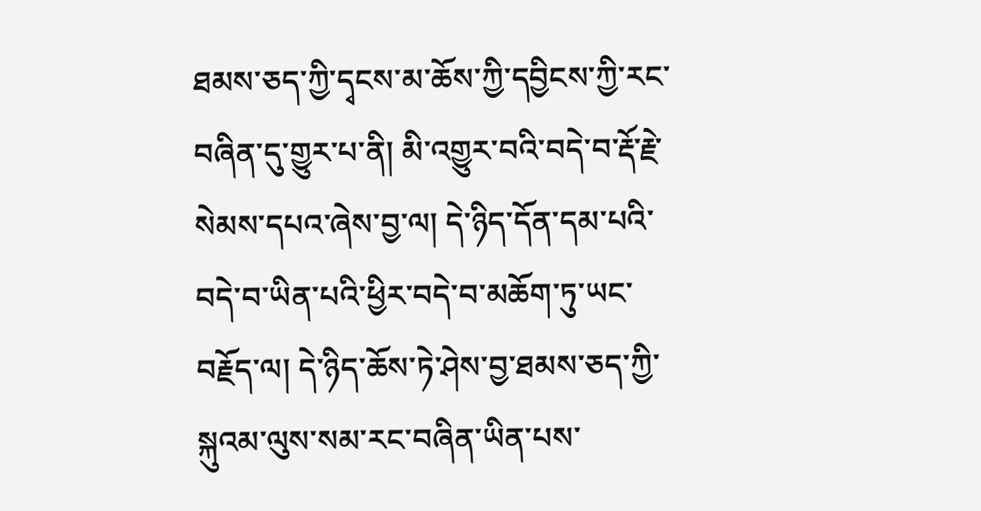ཐམས་ཅད་ཀྱི་དྭངས་མ་ཆོས་ཀྱི་དབྱིངས་ཀྱི་རང་བཞིན་དུ་གྱུར་པ་ནི། མི་འགྱུར་བའི་བདེ་བ་རྡོ་རྗེ་སེམས་དཔའ་ཞེས་བྱ་ལ། དེ་ཉིད་དོན་དམ་པའི་བདེ་བ་ཡིན་པའི་ཕྱིར་བདེ་བ་མཆོག་ཏུ་ཡང་བརྗོད་ལ། དེ་ཉིད་ཆོས་ཏེ་ཤེས་བྱ་ཐམས་ཅད་ཀྱི་སྐུའམ་ལུས་སམ་རང་བཞིན་ཡིན་པས་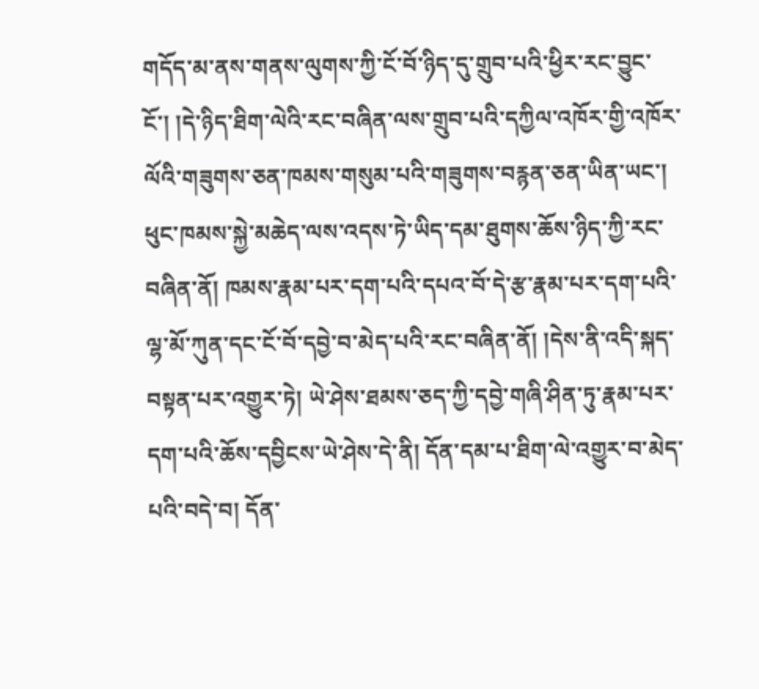གདོད་མ་ནས་གནས་ལུགས་ཀྱི་ངོ་བོ་ཉིད་དུ་གྲུབ་པའི་ཕྱིར་རང་བྱུང་ངོ་། །དེ་ཉིད་ཐིག་ལེའི་རང་བཞིན་ལས་གྲུབ་པའི་དཀྱིལ་འཁོར་གྱི་འཁོར་ལོའི་གཟུགས་ཅན་ཁམས་གསུམ་པའི་གཟུགས་བརྙན་ཅན་ཡིན་ཡང་། ཕུང་ཁམས་སྐྱེ་མཆེད་ལས་འདས་ཏེ་ཡིད་དམ་ཐུགས་ཆོས་ཉིད་ཀྱི་རང་བཞིན་ནོ། ཁམས་རྣམ་པར་དག་པའི་དཔའ་བོ་དེ་རྩ་རྣམ་པར་དག་པའི་ལྷ་མོ་ཀུན་དང་ངོ་བོ་དབྱེ་བ་མེད་པའི་རང་བཞིན་ནོ། །དེས་ནི་འདི་སྐད་བསྟན་པར་འགྱུར་ཏེ། ཡེ་ཤེས་ཐམས་ཅད་ཀྱི་དབྱེ་གཞི་ཤིན་ཏུ་རྣམ་པར་དག་པའི་ཆོས་དབྱིངས་ཡེ་ཤེས་དེ་ནི། དོན་དམ་པ་ཐིག་ལེ་འགྱུར་བ་མེད་པའི་བདེ་བ། དོན་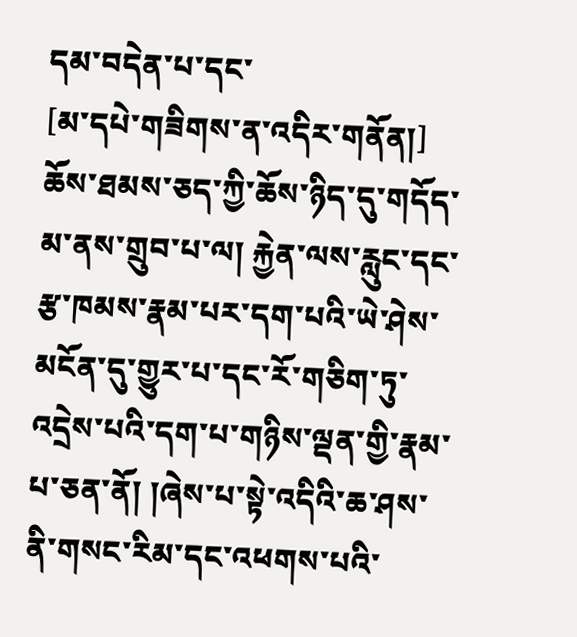དམ་བདེན་པ་དང་
[མ་དཔེ་གཟིགས་ན་འདིར་གནོན།]
ཆོས་ཐམས་ཅད་ཀྱི་ཆོས་ཉིད་དུ་གདོད་མ་ནས་གྲུབ་པ་ལ། རྐྱེན་ལས་རླུང་དང་རྩ་ཁམས་རྣམ་པར་དག་པའི་ཡེ་ཤེས་མངོན་དུ་གྱུར་པ་དང་རོ་གཅིག་ཏུ་འདྲེས་པའི་དག་པ་གཉིས་ལྡན་གྱི་རྣམ་པ་ཅན་ནོ། །ཞེས་པ་སྟེ་འདིའི་ཆ་ཤས་ནི་གསང་རིམ་དང་འཕགས་པའི་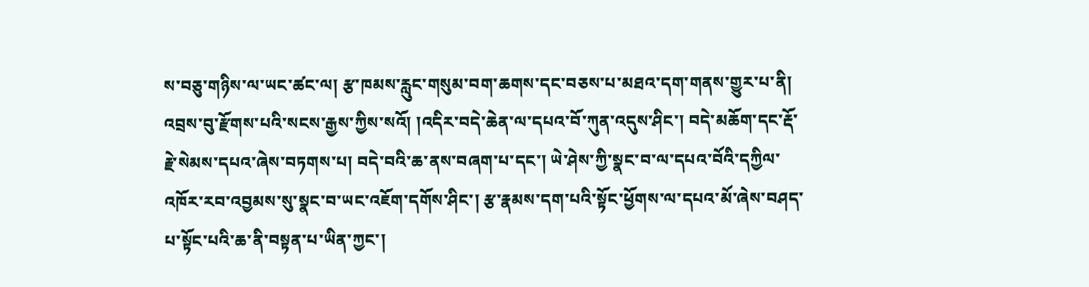ས་བཅུ་གཉིས་ལ་ཡང་ཚང་ལ། རྩ་ཁམས་རླུང་གསུམ་བག་ཆགས་དང་བཅས་པ་མཐའ་དག་གནས་གྱུར་པ་ནི། འབྲས་བུ་རྫོགས་པའི་སངས་རྒྱས་ཀྱིས་སའོ། །འདིར་བདེ་ཆེན་ལ་དཔའ་བོ་ཀུན་འདུས་ཤིང་། བདེ་མཆོག་དང་རྡོ་རྗེ་སེམས་དཔའ་ཞེས་བཏགས་པ། བདེ་བའི་ཆ་ནས་བཞག་པ་དང་། ཡེ་ཤེས་ཀྱི་སྣང་བ་ལ་དཔའ་བོའི་དཀྱིལ་འཁོར་རབ་འབྱམས་སུ་སྣང་བ་ཡང་འཇོག་དགོས་ཤིང་། རྩ་རྣམས་དག་པའི་སྟོང་ཕྱོགས་ལ་དཔའ་མོ་ཞེས་བཤད་པ་སྟོང་པའི་ཆ་ནི་བསྟན་པ་ཡིན་ཀྱང་།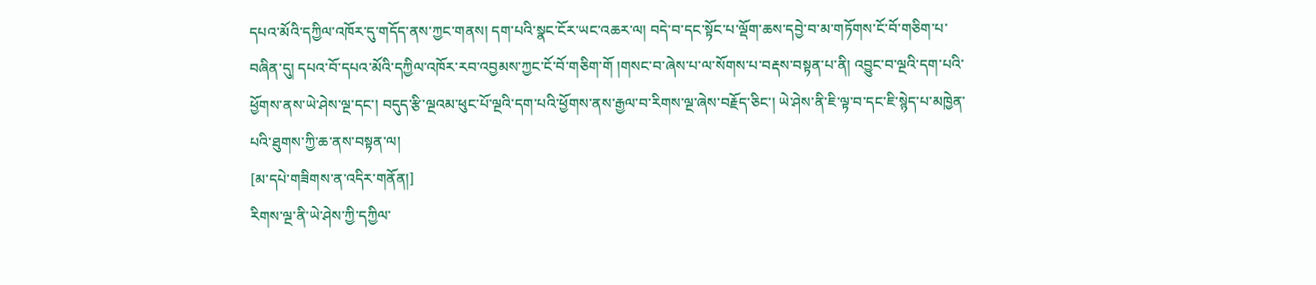དཔའ་མོའི་དཀྱིལ་འཁོར་དུ་གདོད་ནས་ཀྱང་གནས། དག་པའི་སྣང་ངོར་ཡང་འཆར་ལ། བདེ་བ་དང་སྟོང་པ་ལྡོག་ཆས་དབྱེ་བ་མ་གཏོགས་ངོ་བོ་གཅིག་པ་བཞིན་དུ། དཔའ་བོ་དཔའ་མོའི་དཀྱིལ་འཁོར་རབ་འབྱམས་ཀྱང་ངོ་བོ་གཅིག་གོ །གསང་བ་ཞེས་པ་ལ་སོགས་པ་བརྡས་བསྟན་པ་ནི། འབྱུང་བ་ལྔའི་དག་པའི་ཕྱོགས་ནས་ཡེ་ཤེས་ལྔ་དང་། བདུད་རྩི་ལྔའམ་ཕུང་པོ་ལྔའི་དག་པའི་ཕྱོགས་ནས་རྒྱལ་བ་རིགས་ལྔ་ཞེས་བརྗོད་ཅིང་། ཡེ་ཤེས་ནི་ཇི་ལྟ་བ་དང་ཇི་སྙེད་པ་མཁྱེན་པའི་ཐུགས་ཀྱི་ཆ་ནས་བསྟན་ལ།
[མ་དཔེ་གཟིགས་ན་འདིར་གནོན།]
རིགས་ལྔ་ནི་ཡེ་ཤེས་ཀྱི་དཀྱིལ་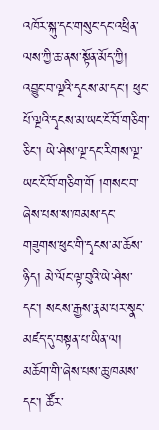འཁོར་སྐུ་དང་གསུང་དང་འཕྲིན་ལས་ཀྱི་ཆ་ནས་སྟོན་མོད་ཀྱི། འབྱུང་བ་ལྔའི་དྭངས་མ་དང་། ཕུང་པོ་ལྔའི་དྭངས་མ་ཡང་ངོ་བོ་གཅིག་ཅིང་། ཡེ་ཤེས་ལྔ་དང་རིགས་ལྔ་ཡང་ངོ་བོ་གཅིག་གོ །གསང་བ་ཞེས་པས་ས་ཁམས་དང་གཟུགས་ཕུང་གི་དྭངས་མ་ཆོས་ཉིད། མེ་ལོང་ལྟ་བུའི་ཡེ་ཤེས་དང་། སངས་རྒྱས་རྣམ་པར་སྣང་མཛད་དུ་བསྟན་པ་ཡིན་ལ། མཆོག་གི་ཞེས་པས་ཆུ་ཁམས་དང་། ཚོར་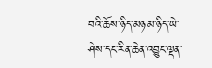བའི་ཆོས་ཉིད་མཉམ་ཉིད་ཡེ་ཤེས་དང་རིན་ཆེན་འབྱུང་ལྡན་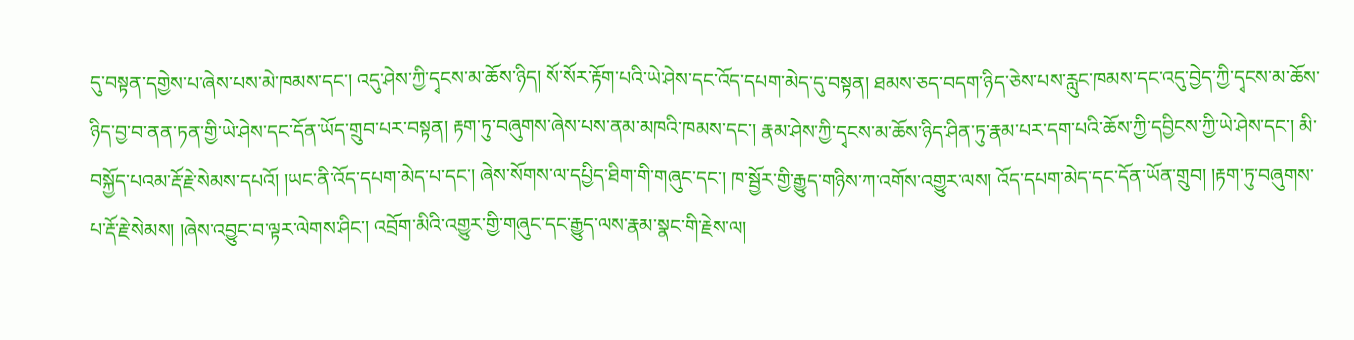དུ་བསྟན་དགྱེས་པ་ཞེས་པས་མེ་ཁམས་དང་། འདུ་ཤེས་ཀྱི་དྭངས་མ་ཆོས་ཉིད། སོ་སོར་རྟོག་པའི་ཡེ་ཤེས་དང་འོད་དཔག་མེད་དུ་བསྟན། ཐམས་ཅད་བདག་ཉིད་ཅེས་པས་རླུང་ཁམས་དང་འདུ་བྱེད་ཀྱི་དྭངས་མ་ཆོས་ཉིད་བྱ་བ་ནན་ཏན་གྱི་ཡེ་ཤེས་དང་དོན་ཡོད་གྲུབ་པར་བསྟན། རྟག་ཏུ་བཞུགས་ཞེས་པས་ནམ་མཁའི་ཁམས་དང་། རྣམ་ཤེས་ཀྱི་དྭངས་མ་ཆོས་ཉིད་ཤིན་ཏུ་རྣམ་པར་དག་པའི་ཆོས་ཀྱི་དབྱིངས་ཀྱི་ཡེ་ཤེས་དང་། མི་བསྐྱོད་པའམ་རྡོ་རྗེ་སེམས་དཔའོ། །ཡང་ནི་འོད་དཔག་མེད་པ་དང་། ཞེས་སོགས་ལ་དཔྱིད་ཐིག་གི་གཞུང་དང་། ཁ་སྦྱོར་གྱི་རྒྱུད་གཉིས་ཀ་འགོས་འགྱུར་ལས། འོད་དཔག་མེད་དང་དོན་ཡོན་གྲུབ། །རྟག་ཏུ་བཞུགས་པ་རྡོ་རྗེ་སེམས། །ཞེས་འབྱུང་བ་ལྟར་ལེགས་ཤིང་། འབྲོག་མིའི་འགྱུར་གྱི་གཞུང་དང་རྒྱུད་ལས་རྣམ་སྣང་གི་རྗེས་ལ།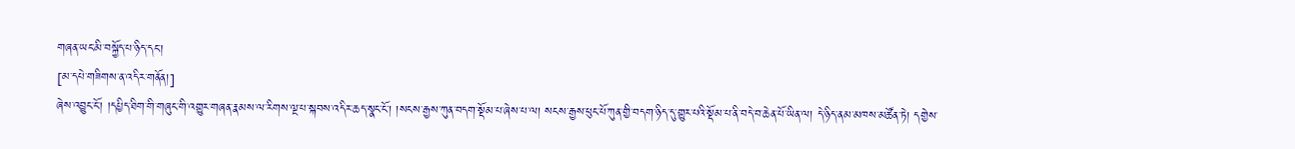གཞན་ཡང་མི་བསྐྱོད་པ་ཉིད་དང་།
[མ་དཔེ་གཟིགས་ན་འདིར་གནོན།]
ཞེས་འབྱུང་ངོ་། །དཔྱིད་ཐིག་གི་གཞུང་གི་འགྱུར་གཞན་རྣམས་ལ་རིགས་ལྔ་པ་སྐབས་འདིར་ཆད་སྣང་ངོ་། །སངས་རྒྱས་ཀུན་བདག་སྡོམ་པ་ཞེས་པ་ལ། སངས་རྒྱས་ཕུང་པོ་ཀུན་གྱི་བདག་ཉིད་དུ་གྱུར་པའི་སྡོམ་པ་ནི་བདེ་བ་ཆེན་པོ་ཡིན་ལ། དེ་ཉིད་ནམ་མཁས་མཚོན་ཏེ། དགྱེས་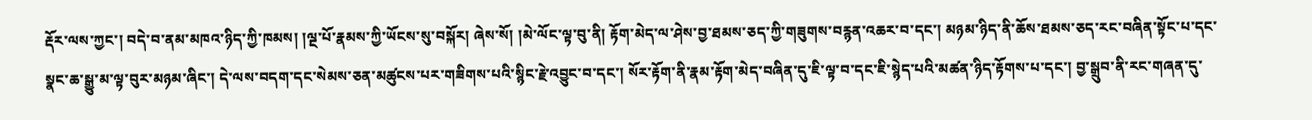རྡོར་ལས་ཀྱང་། བདེ་བ་ནམ་མཁའ་ཉིད་ཀྱི་ཁམས། །ལྔ་པོ་རྣམས་ཀྱི་ཡོངས་སུ་བསྐོར། ཞེས་སོ། །མེ་ལོང་ལྟ་བུ་ནི། རྟོག་མེད་ལ་ཤེས་བྱ་ཐམས་ཅད་ཀྱི་གཟུགས་བརྙན་འཆར་བ་དང་། མཉམ་ཉིད་ནི་ཆོས་ཐམས་ཅད་རང་བཞིན་སྟོང་པ་དང་སྣང་ཆ་སྒྱུ་མ་ལྟ་བུར་མཉམ་ཞིང་། དེ་ལས་བདག་དང་སེམས་ཅན་མཚུངས་པར་གཟིགས་པའི་སྙིང་རྗེ་འབྱུང་བ་དང་། སོར་རྟོག་ནི་རྣམ་རྟོག་མེད་བཞིན་དུ་ཇི་ལྟ་བ་དང་ཇི་སྙེད་པའི་མཚན་ཉིད་རྟོགས་པ་དང་། བྱ་སྒྲུབ་ནི་རང་གཞན་དུ་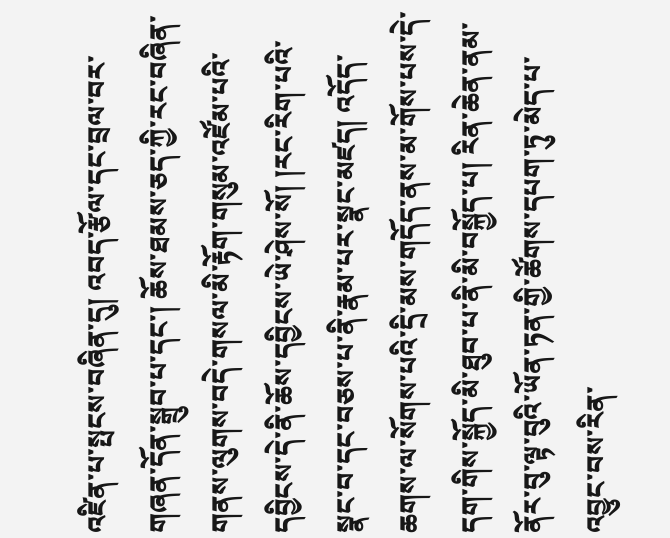འཛིན་པ་སྤངས་བཞིན་དུ། འབད་རྩོལ་དང་བྲལ་བར་གཞན་དོན་སྒྲུབ་པ་དང་། ཆོས་ཐམས་ཅད་ཀྱི་རང་བཞིན་གནས་ལུགས་བདེ་གསལ་མི་རྟོག་གསུམ་འཛོམ་པའི་དབྱིངས་དེ་ནི་ཆོས་དབྱིངས་ཡེ་ཤེས་སོ། །རང་རིག་པའི་སྣང་བ་དང་བཅས་པ་ནི་རྣམ་པར་སྣང་མཛད། འདོད་ཆགས་ལ་སོགས་པའི་དྲི་མས་གདོད་ནས་མ་གོས་པས་དེ་དག་གིས་སྐྱོད་མི་ཐུབ་པ་ནི་མི་བསྐྱོད་པ། རིན་ཆེན་ནམ་ནོར་བུ་ལྟ་བུའི་ཡོན་ཏན་གྱི་ཚོགས་དཔག་ཏུ་མེད་པ་འབྱུང་བས་རིན་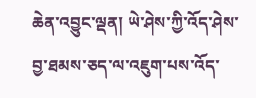ཆེན་འབྱུང་ལྡན། ཡེ་ཤེས་ཀྱི་འོད་ཤེས་བྱ་ཐམས་ཅད་ལ་འཇུག་པས་འོད་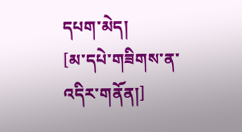དཔག་མེད།
[མ་དཔེ་གཟིགས་ན་འདིར་གནོན།]